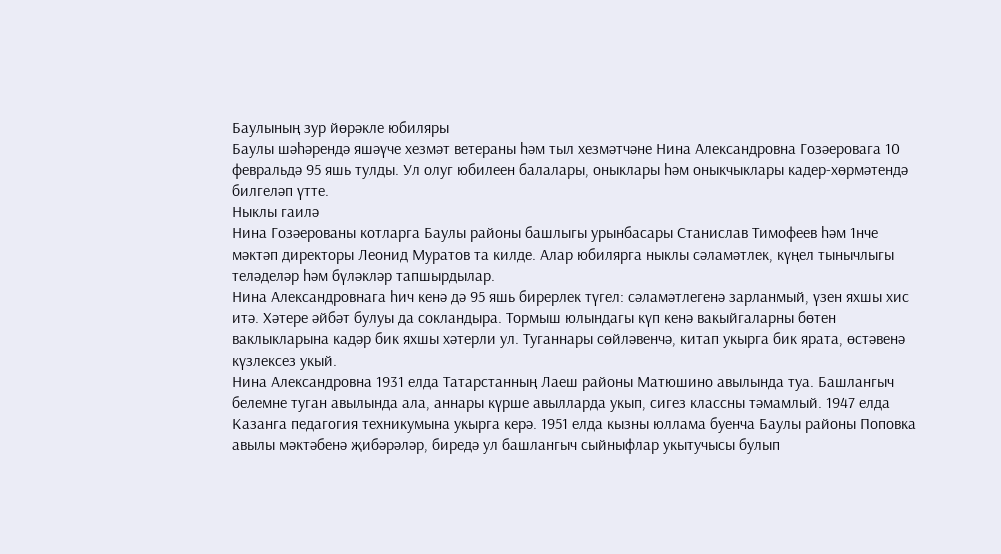Баулының зур йөрәкле юбиляры
Баулы шәһәрендә яшәүче хезмәт ветераны һәм тыл хезмәтчәне Нина Александровна Гозәеровага 10 февральдә 95 яшь тулды. Ул олуг юбилеен балалары, оныклары һәм оныкчыклары кадер-хөрмәтендә билгеләп үтте.
Ныклы гаилә
Нина Гозәерованы котларга Баулы районы башлыгы урынбасары Станислав Тимофеев һәм 1нче мәктәп директоры Леонид Муратов та килде. Алар юбилярга ныклы сәламәтлек, күңел тынычлыгы теләделәр һәм бүләкләр тапшырдылар.
Нина Александровнага һич кенә дә 95 яшь бирерлек түгел: сәламәтлегенә зарланмый, үзен яхшы хис итә. Хәтере әйбәт булуы да сокландыра. Тормыш юлындагы күп кенә вакыйгаларны бөтен ваклыкларына кадәр бик яхшы хәтерли ул. Туганнары сөйләвенчә, китап укырга бик ярата, өстәвенә күзлексез укый.
Нина Александровна 1931 елда Татарстанның Лаеш районы Матюшино авылында туа. Башлангыч белемне туган авылында ала, аннары күрше авылларда укып, сигез классны тәмамлый. 1947 елда Казанга педагогия техникумына укырга керә. 1951 елда кызны юллама буенча Баулы районы Поповка авылы мәктәбенә җибәрәләр, биредә ул башлангыч сыйныфлар укытучысы булып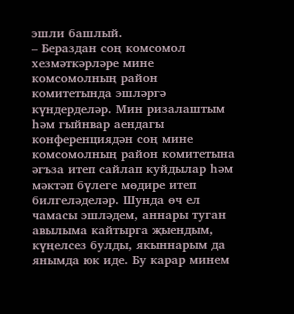эшли башлый.
– Бераздан соң комсомол хезмәткәрләре мине комсомолның район комитетында эшләргә күндерделәр. Мин ризалаштым һәм гыйнвар аендагы конференциядән соң мине комсомолның район комитетына әгъза итеп сайлап куйдылар һәм мәктәп бүлеге мөдире итеп билгеләделәр. Шунда өч ел чамасы эшләдем, аннары туган авылыма кайтырга җыендым, күңелсез булды, якыннарым да янымда юк иде. Бу карар минем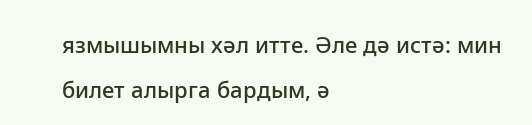язмышымны хәл итте. Әле дә истә: мин билет алырга бардым, ә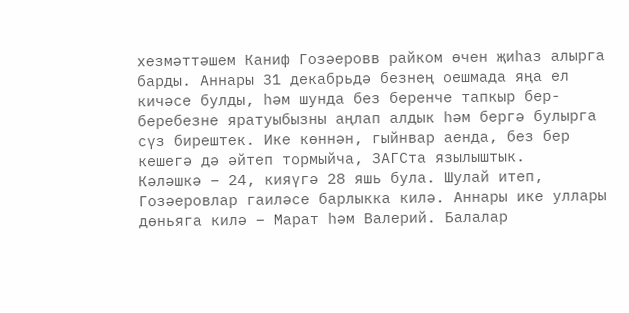хезмәттәшем Каниф Гозәеровв райком өчен җиһаз алырга барды. Аннары 31 декабрьдә безнең оешмада яңа ел кичәсе булды, һәм шунда без беренче тапкыр бер-беребезне яратуыбызны аңлап алдык һәм бергә булырга сүз бирештек. Ике көннән, гыйнвар аенда, без бер кешегә дә әйтеп тормыйча, ЗАГСта язылыштык.
Кәләшкә – 24, кияүгә 28 яшь була. Шулай итеп, Гозәеровлар гаиләсе барлыкка килә. Аннары ике уллары дөньяга килә – Марат һәм Валерий. Балалар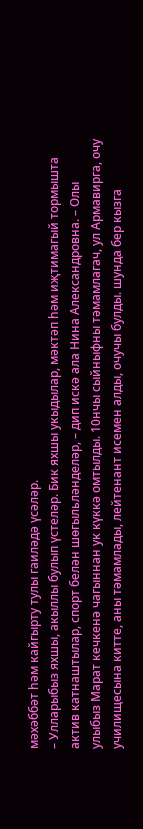мәхәббәт һәм кайгырту тулы гаиләдә үсәләр.
– Улларыбыз яхшы, акыллы булып үстеләр. Бик яхшы укыдылар, мәктәп һәм иҗтимагый тормышта актив катнаштылар, спорт белән шөгыльләнделәр, – дип искә ала Нина Александровна. – Олы улыбыз Марат кечкенә чагыннан ук күккә омтылды. 10нчы сыйныфны тәмамлагач, ул Армавирга, очу училищесына китте, аны тәмамлады, лейтенант исемен алды, очучы булды. шунда бер кызга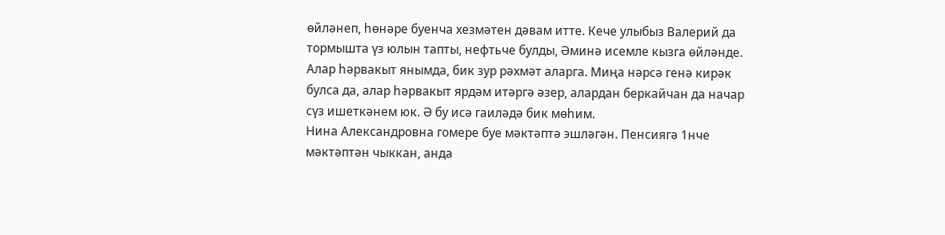өйләнеп, һөнәре буенча хезмәтен дәвам итте. Кече улыбыз Валерий да тормышта үз юлын тапты, нефтьче булды, Әминә исемле кызга өйләнде. Алар һәрвакыт янымда, бик зур рәхмәт аларга. Миңа нәрсә генә кирәк булса да, алар һәрвакыт ярдәм итәргә әзер, алардан беркайчан да начар сүз ишеткәнем юк. Ә бу исә гаиләдә бик мөһим.
Нина Александровна гомере буе мәктәптә эшләгән. Пенсиягә 1нче мәктәптән чыккан, анда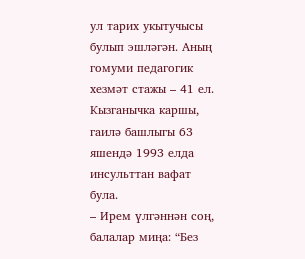ул тарих укытучысы булып эшләгән. Аның гомуми педагогик хезмәт стажы – 41 ел.
Кызганычка каршы, гаилә башлыгы 63 яшендә 1993 елда инсульттан вафат була.
– Ирем үлгәннән соң, балалар миңа: “Без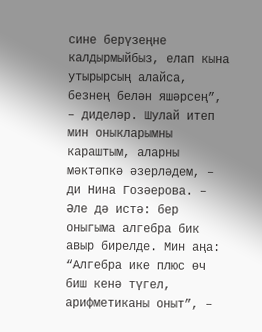сине берүзеңне калдырмыйбыз, елап кына утырырсың алайса, безнең белән яшәрсең”, – диделәр. Шулай итеп мин оныкларымны караштым, аларны мәктәпкә әзерләдем, – ди Нина Гозәерова. – Әле дә истә: бер оныгыма алгебра бик авыр бирелде. Мин аңа: “Алгебра ике плюс өч биш кенә түгел, арифметиканы оныт”, –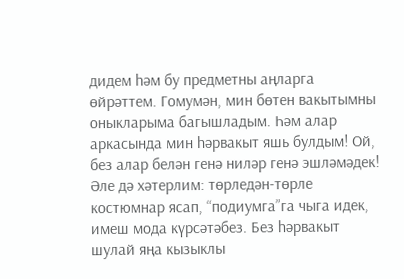дидем һәм бу предметны аңларга өйрәттем. Гомумән, мин бөтен вакытымны оныкларыма багышладым. Һәм алар аркасында мин һәрвакыт яшь булдым! Ой, без алар белән генә ниләр генә эшләмәдек! Әле дә хәтерлим: төрледән-төрле костюмнар ясап, “подиумга”га чыга идек, имеш мода күрсәтәбез. Без һәрвакыт шулай яңа кызыклы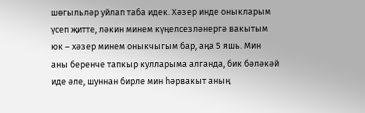шөгыльләр уйлап таба идек. Хәзер инде оныкларым үсеп җитте, ләкин минем күңелсезләнергә вакытым юк – хәзер минем оныкчыгым бар, аңа 5 яшь. Мин аны беренче тапкыр кулларыма алганда, бик бәләкәй иде әле, шуннан бирле мин һәрвакыт аның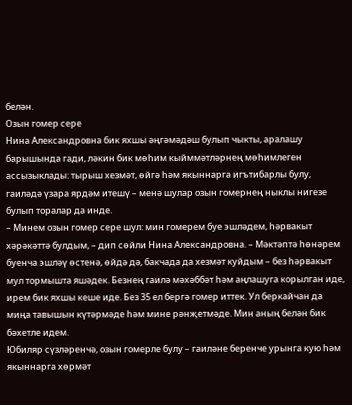белән.
Озын гомер сере
Нина Александровна бик яхшы әңгәмәдәш булып чыкты, аралашу барышында гади, ләкин бик мөһим кыйммәтләрнең мөһимлеген ассызыклады: тырыш хезмәт, өйгә һәм якыннарга игътибарлы булу, гаиләдә үзара ярдәм итешү – менә шулар озын гомернең ныклы нигезе булып торалар да инде.
– Минем озын гомер сере шул: мин гомерем буе эшләдем, һәрвакыт хәрәкәттә булдым, – дип сөйли Нина Александровна. – Мәктәптә һөнәрем буенча эшләү өстенә, өйдә дә, бакчада да хезмәт куйдым – без һәрвакыт мул тормышта яшәдек. Безнең гаилә мәхәббәт һәм аңлашуга корылган иде, ирем бик яхшы кеше иде. Без 35 ел бергә гомер иттек. Ул беркайчан да миңа тавышын күтәрмәде һәм мине рәнҗетмәде. Мин аның белән бик бәхетле идем.
Юбиляр сүзләренчә, озын гомерле булу – гаиләне беренче урынга кую һәм якыннарга хөрмәт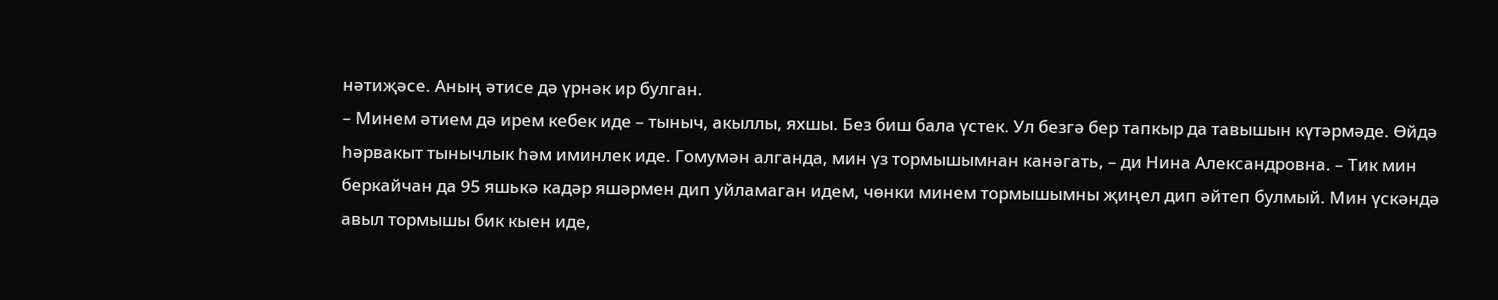нәтиҗәсе. Аның әтисе дә үрнәк ир булган.
– Минем әтием дә ирем кебек иде – тыныч, акыллы, яхшы. Без биш бала үстек. Ул безгә бер тапкыр да тавышын күтәрмәде. Өйдә һәрвакыт тынычлык һәм иминлек иде. Гомумән алганда, мин үз тормышымнан канәгать, – ди Нина Александровна. – Тик мин беркайчан да 95 яшькә кадәр яшәрмен дип уйламаган идем, чөнки минем тормышымны җиңел дип әйтеп булмый. Мин үскәндә авыл тормышы бик кыен иде,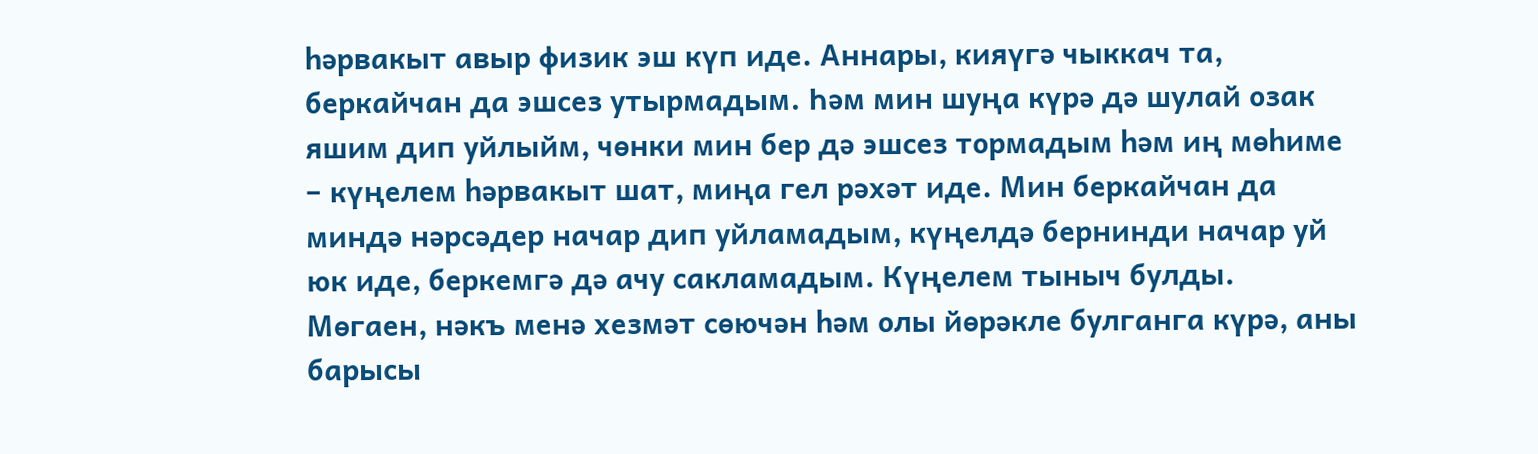һәрвакыт авыр физик эш күп иде. Аннары, кияүгә чыккач та, беркайчан да эшсез утырмадым. Һәм мин шуңа күрә дә шулай озак яшим дип уйлыйм, чөнки мин бер дә эшсез тормадым һәм иң мөһиме – күңелем һәрвакыт шат, миңа гел рәхәт иде. Мин беркайчан да миндә нәрсәдер начар дип уйламадым, күңелдә бернинди начар уй юк иде, беркемгә дә ачу сакламадым. Күңелем тыныч булды.
Мөгаен, нәкъ менә хезмәт сөючән һәм олы йөрәкле булганга күрә, аны барысы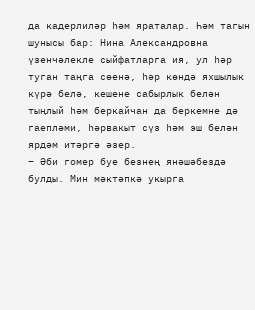да кадерлиләр һәм яраталар. Һәм тагын шунысы бар: Нина Александровна үзенчәлекле сыйфатларга ия, ул һәр туган таңга сөенә, һәр көндә яхшылык күрә белә, кешене сабырлык белән тыңлый һәм беркайчан да беркемне дә гаепләми, һәрвакыт сүз һәм эш белән ярдәм итәргә әзер.
– Әби гомер буе безнең янәшәбездә булды. Мин мәктәпкә укырга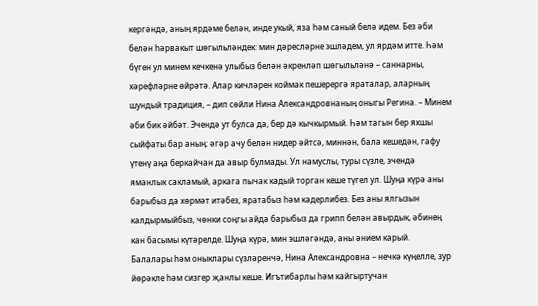кергәндә, аның ярдәме белән, инде укый, яза һәм саный белә идем. Без әби белән һәрвакыт шөгыльләндек: мин дәресләрне эшләдем, ул ярдәм итте. Һәм бүген ул минем кечкенә улыбыз белән әкренләп шөгыльләнә – саннарны, хәрефләрне өйрәтә. Алар кичләрен коймак пешерергә яраталар, аларның шундый традиция, – дип сөйли Нина Александровнаның оныгы Регина. – Минем әби бик әйбәт. Эчендә ут булса да, бер дә кычкырмый. Һәм тагын бер яхшы сыйфаты бар аның: әгәр ачу белән нидер әйтсә, миннән, бала кешедән, гафу үтенү аңа беркайчан да авыр булмады. Ул намуслы, туры сүзле, эчендә яманлык сакламый, аркага пычак кадый торган кеше түгел ул. Шуңа күрә аны барыбыз да хөрмәт итәбез, яратабыз һәм кадерлибез. Без аны ялгызын калдырмыйбыз, чөнки соңгы айда барыбыз да грипп белән авырдык, әбинең кан басымы күтәрелде. Шуңа күрә, мин эшләгәндә, аны әнием карый.
Балалары һәм оныклары сүзләренчә, Нина Александровна – нечкә күңелле, зур йөрәкле һәм сизгер җанлы кеше. Игътибарлы һәм кайгыртучан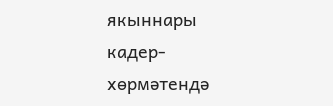якыннары кадер-хөрмәтендә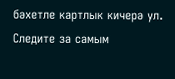бәхетле картлык кичерә ул.
Следите за самым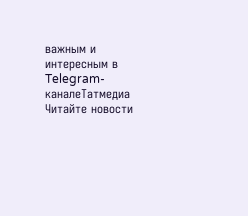важным и интересным в Telegram-каналеТатмедиа
Читайте новости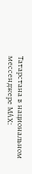Татарстана в национальном мессенджере MАХ: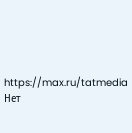https://max.ru/tatmedia
Нет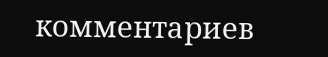комментариев